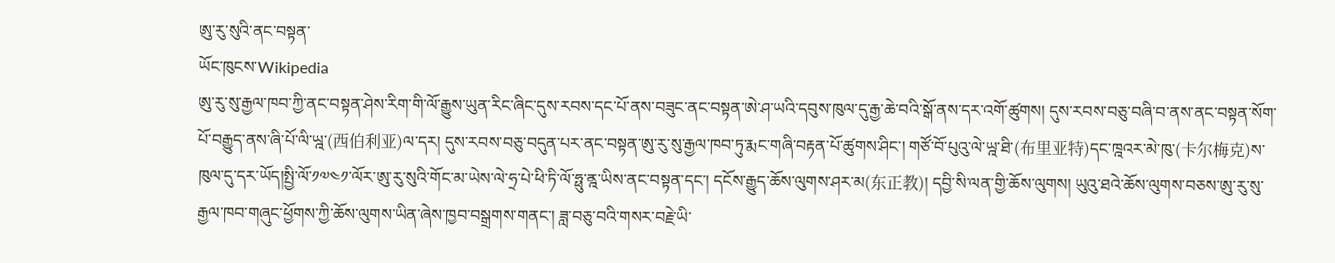ཨུ་རུ་སུའི་ནང་བསྟན་
ཡོང་ཁུངས་Wikipedia
ཨུ་རུ་སུ་རྒྱལ་ཁབ་ཀྱི་ནང་བསྟན་ཤེས་རིག་གི་ལོ་རྒྱུས་ཡུན་རིང་ཞིང་དུས་རབས་དང་པོ་ནས་བཟུང་ནང་བསྟན་ཨེ་ཤ་ཡའི་དབུས་ཁུལ་དུ་རྒྱ་ཆེ་བའི་སྒོ་ནས་དར་འགོ་ཚུགས། དུས་རབས་བཅུ་བཞི་བ་ནས་ནང་བསྟན་སོག་པོ་བརྒྱུད་ནས་ཞི་པོ་ལི་ཡྰ་(西伯利亚)ལ་དར། དུས་རབས་བཅུ་བདུན་པར་ནང་བསྟན་ཨུ་རུ་སུ་རྒྱལ་ཁབ་ཏུ་རྨང་གཞི་བརྟན་པོ་ཚུགས་ཤིང་། གཙོ་བོ་པུའུ་ལེ་ཡྰ་ཐི་(布里亚特)དང་ཁྰའར་མེ་ཁུ་(卡尔梅克)ས་ཁུལ་དུ་དར་ཡོད།སྤྱི་ལོ་༡༧༤༡་ལོར་ཨུ་རུ་སུའི་གོང་མ་ཡེས་ལེ་ཧྲ་པེ་ཕི་ཏི་ལོ་ཧྥུ་ནྰ་ཡིས་ནང་བསྟན་དང་། དངོས་རྒྱུད་ཆོས་ལུགས་ཤར་མ(东正教)། དབྱི་སི་ལན་གྱི་ཆོས་ལུགས། ཡུའུ་ཐའེ་ཆོས་ལུགས་བཅས་ཨུ་རུ་སུ་རྒྱལ་ཁབ་གཞུང་ཕྱོགས་ཀྱི་ཆོས་ལུགས་ཡིན་ཞེས་ཁྱབ་བསྒྲགས་གནང་། ཟླ་བཅུ་བའི་གསར་བརྗེ་ཡི་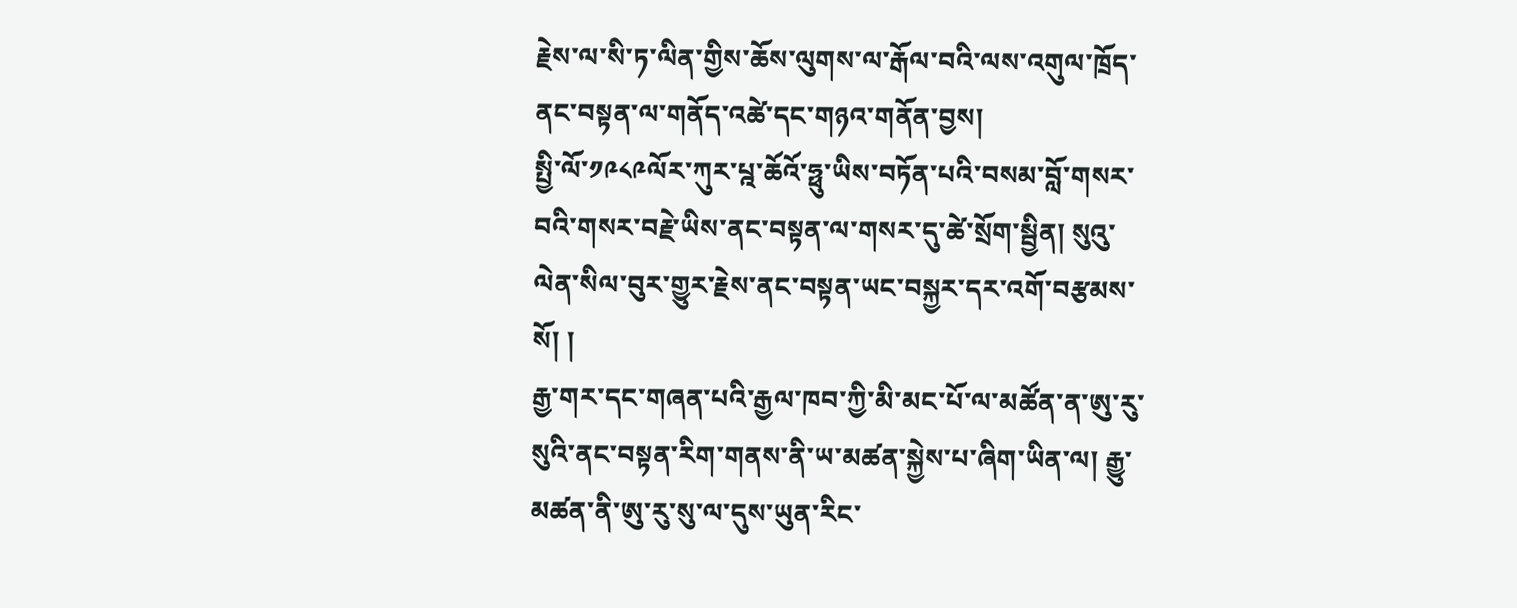རྗེས་ལ་སི་ཏ་ལིན་གྱིས་ཆོས་ལུགས་ལ་རྒོལ་བའི་ལས་འགུལ་ཁྲོད་ནང་བསྟན་ལ་གནོད་འཚེ་དང་གཉའ་གནོན་བྱས།
སྤྱི་ལོ་༡༩༨༩ལོར་ཀུར་པྰ་ཆོའོ་ཧྥུ་ཡིས་བཏོན་པའི་བསམ་བློ་གསར་བའི་གསར་བརྗེ་ཡིས་ནང་བསྟན་ལ་གསར་དུ་ཚེ་སྲོག་སྦྱིན། སུའུ་ལེན་སིལ་བུར་གྱུར་རྗེས་ནང་བསྟན་ཡང་བསྐྱར་དར་འགོ་བརྩམས་སོ། །
རྒྱ་གར་དང་གཞན་པའི་རྒྱལ་ཁབ་ཀྱི་མི་མང་པོ་ལ་མཚོན་ན་ཨུ་རུ་སུའི་ནང་བསྟན་རིག་གནས་ནི་ཡ་མཚན་སྐྱེས་པ་ཞིག་ཡིན་ལ། རྒྱུ་མཚན་ནི་ཨུ་རུ་སུ་ལ་དུས་ཡུན་རིང་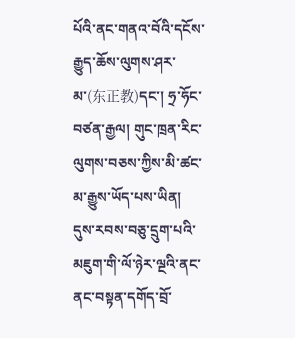པོའི་ནང་གནའ་བོའི་དངོས་རྒྱུད་ཆོས་ལུགས་ཤར་མ་(东正教)དང་། ཧྲ་ཧོང་བཙན་རྒྱལ། གུང་ཁྲན་རིང་ལུགས་བཅས་ཀྱིས་མི་ཚང་མ་རྒྱུས་ཡོད་པས་ཡིན། དུས་རབས་བཅུ་དྲུག་པའི་མཇུག་གི་ལོ་ཉེར་ལྔའི་ནང་ནང་བསྟན་དགོད་བྲོ་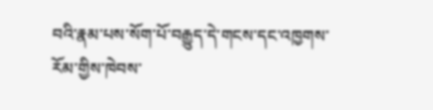བའི་རྣམ་པས་སོག་པོ་བརྒྱུད་དེ་གངས་དང་འཁྱགས་རོམ་གྱིས་ཁེབས་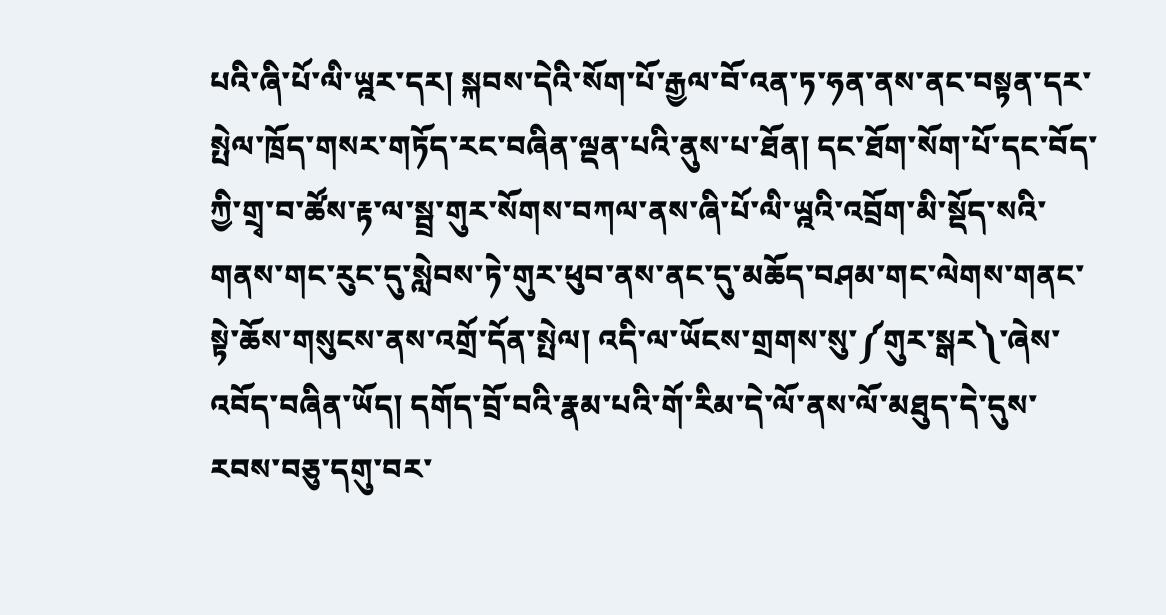པའི་ཞི་པོ་ལི་ཡྰར་དར། སྐབས་དེའི་སོག་པོ་རྒྱལ་བོ་འན་ཏ་ཧན་ནས་ནང་བསྟན་དར་སྤེལ་ཁྲོད་གསར་གཏོད་རང་བཞིན་ལྡན་པའི་ནུས་པ་ཐོན། དང་ཐོག་སོག་པོ་དང་བོད་ཀྱི་གྲྭ་བ་ཚོས་རྟ་ལ་སྦྲ་གུར་སོགས་བཀལ་ནས་ཞི་པོ་ལི་ཡྰའི་འབྲོག་མི་སྡོད་སའི་གནས་གང་རུང་དུ་སླེབས་ཏེ་གུར་ཕུབ་ནས་ནང་དུ་མཆོད་བཤམ་གང་ལེགས་གནང་སྟེ་ཆོས་གསུངས་ནས་འགྲོ་དོན་སྤེལ། འདི་ལ་ཡོངས་གྲགས་སུ་༼གུར་སྒར༽་ཞེས་འབོད་བཞིན་ཡོད། དགོད་བྲོ་བའི་རྣམ་པའི་གོ་རིམ་དེ་ལོ་ནས་ལོ་མཐུད་དེ་དུས་རབས་བཅུ་དགུ་བར་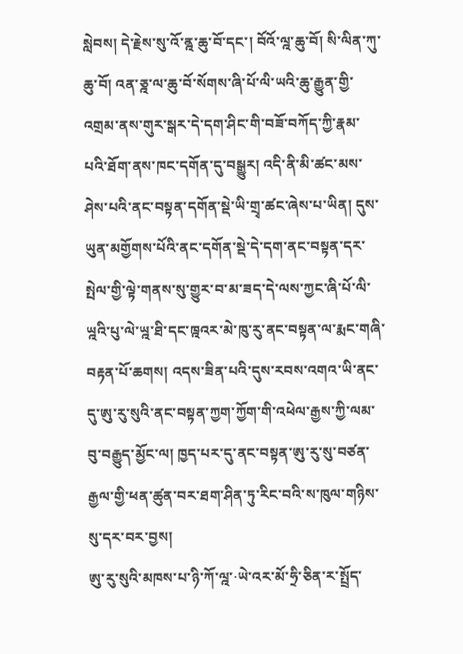སླེབས། དེ་རྗེས་སུ་འོ་ནྰ་ཆུ་བོ་དང་། བོའོ་ལྰ་ཆུ་བོ། སི་ལིན་ཀུ་ཆུ་བོ། འན་ཅྰ་ལ་ཆུ་བོ་སོགས་ཞི་པོ་ལི་ཡའི་ཆུ་རྒྱུན་གྱི་འགྲམ་ནས་གུར་སྒར་དེ་དག་ཤིང་གི་བཟོ་བཀོད་ཀྱི་རྣམ་པའི་ཐོག་ནས་ཁང་དགོན་དུ་བསྒྱུར། འདི་ནི་མི་ཚང་མས་ཤེས་པའི་ནང་བསྟན་དགོན་སྡེ་ཡི་གྲྭ་ཚང་ཞེས་པ་ཡིན། དུས་ཡུན་མགྱོགས་པོའི་ནང་དགོན་སྡེ་དེ་དག་ནང་བསྟན་དར་སྤེལ་གྱི་ལྟེ་གནས་སུ་གྱུར་བ་མ་ཟད་དེ་ལས་ཀྱང་ཞི་པོ་ལི་ཡྰའི་པུ་ལེ་ཡྰ་ཐི་དང་ཁྰའར་མེ་ཁུ་རུ་ནང་བསྟན་ལ་རྨང་གཞི་བརྟན་པོ་ཆགས། འདས་ཟིན་པའི་དུས་རབས་འགའ་ཡི་ནང་དུ་ཨུ་རུ་སུའི་ནང་བསྟན་ཀྱག་ཀྱོག་གི་འཕེལ་རྒྱས་ཀྱི་ལམ་བུ་བརྒྱུད་མྱོང་ལ། ཁྱད་པར་དུ་ནང་བསྟན་ཨུ་རུ་སུ་བཙན་རྒྱལ་གྱི་ཕན་ཚུན་བར་ཐག་ཤིན་ཏུ་རིང་བའི་ས་ཁུལ་གཉིས་སུ་དར་བར་བྱས།
ཨུ་རུ་སུའི་མཁས་པ་ཉི་ཀོ་ལྰ་·ཡེ་འར་མོ་ཧྲི་ཅིན་ར་སྤྲོད་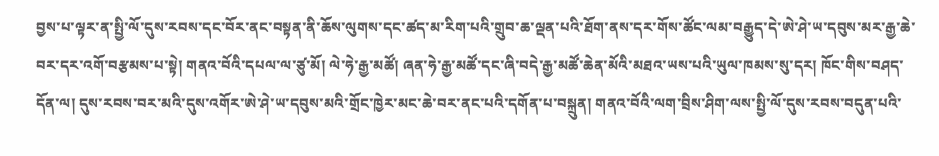བྱས་པ་ལྟར་ན་སྤྱི་ལོ་དུས་རབས་དང་བོར་ནང་བསྟན་ནི་ཆོས་ལུགས་དང་ཚད་མ་རིག་པའི་གྲུབ་ཆ་ལྡན་པའི་ཐོག་ནས་དར་གོས་ཚོང་ལམ་བརྒྱུད་དེ་ཨེ་ཤེ་ཡ་དབུས་མར་རྒྱ་ཆེ་བར་དར་འགོ་བརྩམས་པ་སྟེ། གནའ་བོའི་དཔལ་ལ་ཙུ་མོ། ལེ་ཧེ་རྒྱ་མཚོ། ཞན་ཧེ་རྒྱ་མཚོ་དང་ཞི་བདེ་རྒྱ་མཚོ་ཆེན་མོའི་མཐའ་ཡས་པའི་ཡུལ་ཁམས་སུ་དར། ཁོང་གིས་བཤད་དོན་ལ། དུས་རབས་བར་མའི་དུས་འགོར་ཨེ་ཤེ་ཡ་དབུས་མའི་གྲོང་ཁྱེར་མང་ཆེ་བར་ནང་པའི་དགོན་པ་བསྐྲུན། གནའ་བོའི་ལག་བྲིས་ཤིག་ལས་སྤྱི་ལོ་དུས་རབས་བདུན་པའི་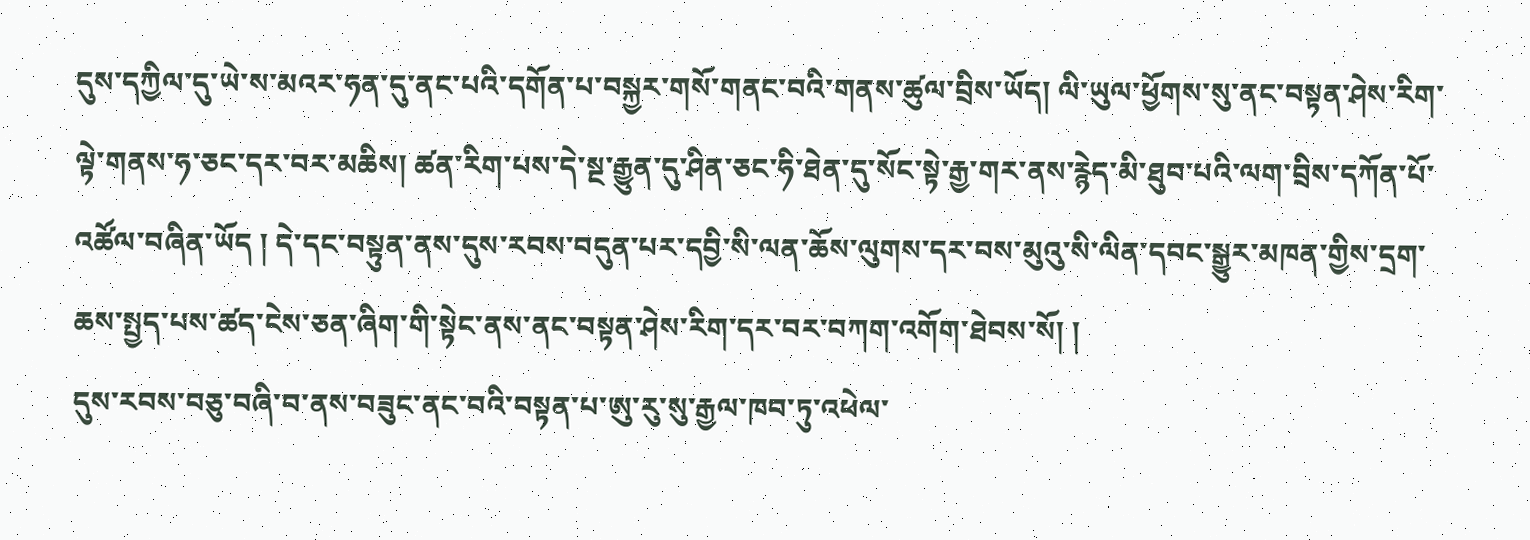དུས་དཀྱིལ་དུ་ཡེ་ས་མའར་ཧན་དུ་ནང་པའི་དགོན་པ་བསྐྱར་གསོ་གནང་བའི་གནས་ཚུལ་བྲིས་ཡོད། ལི་ཡུལ་ཕྱོགས་སུ་ནང་བསྟན་ཤེས་རིག་ལྟེ་གནས་ཧ་ཅང་དར་བར་མཆིས། ཚན་རིག་པས་དེ་སྔ་རྒྱུན་དུ་ཤིན་ཅང་ཧི་ཐེན་དུ་སོང་སྟེ་རྒྱ་གར་ནས་རྙེད་མི་ཐུབ་པའི་ལག་བྲིས་དཀོན་པོ་འཚོལ་བཞིན་ཡོད ། དེ་དང་བསྟུན་ནས་དུས་རབས་བདུན་པར་དབྱི་སི་ལན་ཆོས་ལུགས་དར་བས་མུའུ་སི་ལིན་དབང་སྒྱུར་མཁན་གྱིས་དྲག་ཆས་སྤྱད་པས་ཚད་ངེས་ཅན་ཞིག་གི་སྟེང་ནས་ནང་བསྟན་ཤེས་རིག་དར་བར་བཀག་འགོག་ཐེབས་སོ། །
དུས་རབས་བཅུ་བཞི་བ་ནས་བཟུང་ནང་བའི་བསྟན་པ་ཨུ་རུ་སུ་རྒྱལ་ཁབ་ཏུ་འཕེལ་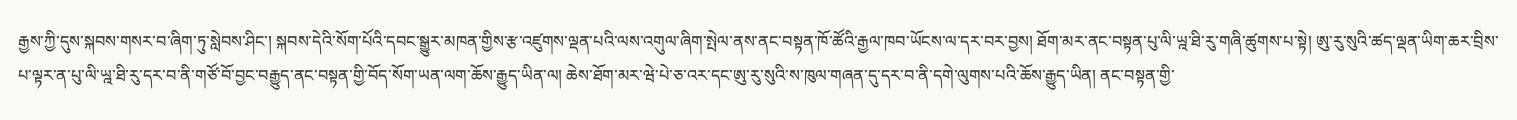རྒྱས་ཀྱི་དུས་སྐབས་གསར་བ་ཞིག་ཏུ་སླེབས་ཤིང་། སྐབས་དེའི་སོག་པོའི་དབང་སྒྱུར་མཁན་གྱིས་རྩ་འཛུགས་ལྡན་པའི་ལས་འགུལ་ཞིག་སྤེལ་ནས་ནང་བསྟན་ཁོ་ཚོའི་རྒྱལ་ཁབ་ཡོངས་ལ་དར་བར་བྱས། ཐོག་མར་ནང་བསྟན་པུ་ལི་ཡྰ་ཐི་རུ་གཞི་ཚུགས་པ་སྟེ། ཨུ་རུ་སུའི་ཚད་ལྡན་ཡིག་ཆར་བྲིས་པ་ལྟར་ན་པུ་ལི་ཡྰ་ཐི་རུ་དར་བ་ནི་གཙོ་བོ་བྱང་བརྒྱུད་ནང་བསྟན་གྱི་བོད་སོག་ཡན་ལག་ཆོས་རྒྱུད་ཡིན་ལ། ཆེས་ཐོག་མར་ཝེ་པེ་ཅ་འར་དང་ཨུ་རུ་སུའི་ས་ཁུལ་གཞན་དུ་དར་བ་ནི་དགེ་ལུགས་པའི་ཆོས་རྒྱུད་ཡིན། ནང་བསྟན་གྱི་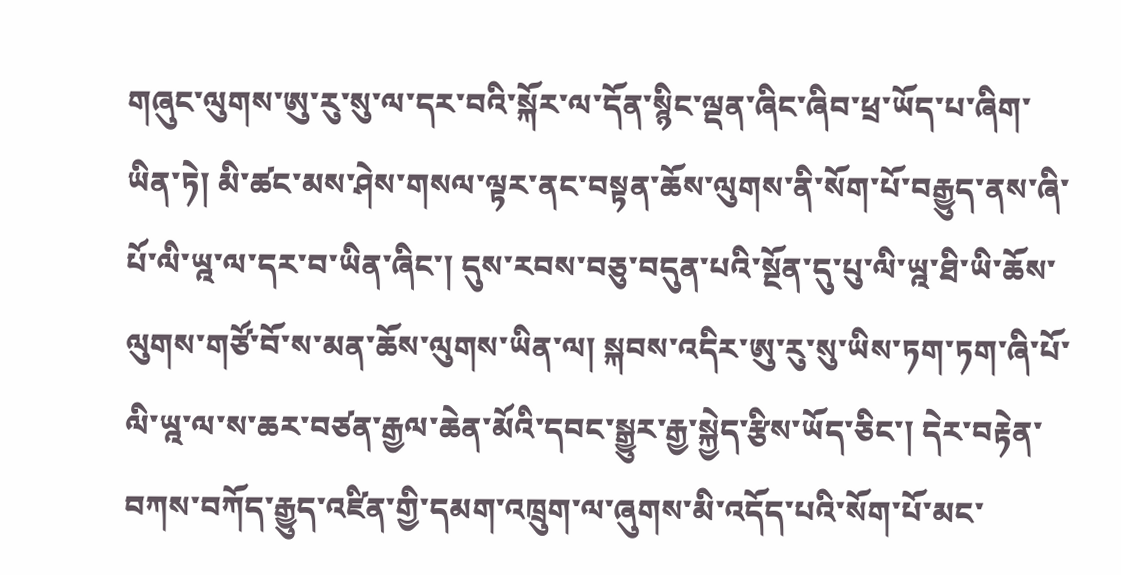གཞུང་ལུགས་ཨུ་རུ་སུ་ལ་དར་བའི་སྐོར་ལ་དོན་སྙིང་ལྡན་ཞིང་ཞིབ་ཕྲ་ཡོད་པ་ཞིག་ཡིན་ཏེ། མི་ཚང་མས་ཤེས་གསལ་ལྟར་ནང་བསྟན་ཆོས་ལུགས་ནི་སོག་པོ་བརྒྱུད་ནས་ཞི་པོ་ལི་ཡྰ་ལ་དར་བ་ཡིན་ཞིང་། དུས་རབས་བཅུ་བདུན་པའི་སྔོན་དུ་པུ་ལི་ཡྰ་ཐི་ཡི་ཆོས་ལུགས་གཙོ་བོ་ས་མན་ཆོས་ལུགས་ཡིན་ལ། སྐབས་འདིར་ཨུ་རུ་སུ་ཡིས་ཏག་ཏག་ཞི་པོ་ལི་ཡྰ་ལ་ས་ཆར་བཙན་རྒྱལ་ཆེན་མོའི་དབང་སྒྱུར་རྒྱ་སྐྱེད་རྩིས་ཡོད་ཅིང་། དེར་བརྟེན་བཀས་བཀོད་རྒྱུད་འཛིན་གྱི་དམག་འཁྲུག་ལ་ཞུགས་མི་འདོད་པའི་སོག་པོ་མང་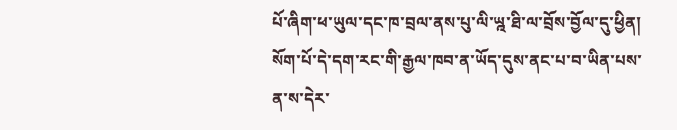པོ་ཞིག་ཕ་ཡུལ་དང་ཁ་བྲལ་ནས་པུ་ལི་ཡྰ་ཐི་ལ་བྲོས་བྱོལ་དུ་ཕྱིན། སོག་པོ་དེ་དག་རང་གི་རྒྱལ་ཁབ་ན་ཡོད་དུས་ནང་པ་བ་ཡིན་པས་ན་ས་དེར་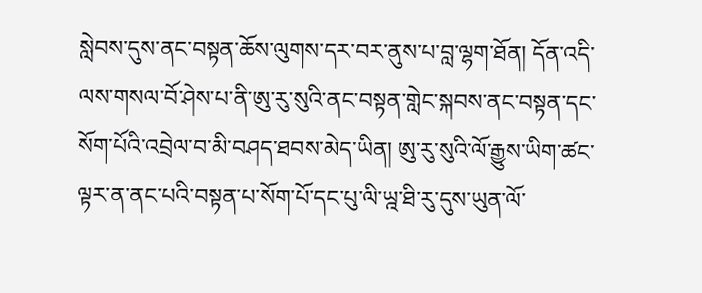སླེབས་དུས་ནང་བསྟན་ཆོས་ལུགས་དར་བར་ནུས་པ་བླ་ལྷག་ཐོན། དོན་འདི་ལས་གསལ་བོ་ཤེས་པ་ནི་ཨུ་རུ་སུའི་ནང་བསྟན་གླེང་སྐབས་ནང་བསྟན་དང་སོག་པོའི་འབྲེལ་བ་མི་བཤད་ཐབས་མེད་ཡིན། ཨུ་རུ་སུའི་ལོ་རྒྱུས་ཡིག་ཚང་ལྟར་ན་ནང་པའི་བསྟན་པ་སོག་པོ་དང་པུ་ལི་ཡྰ་ཐི་རུ་དུས་ཡུན་ལོ་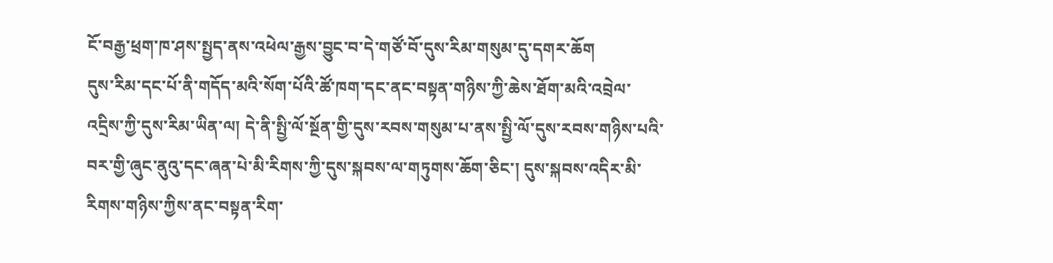ངོ་བརྒྱ་ཕྲག་ཁ་ཤས་སྤྱད་ནས་འཕེལ་རྒྱས་བྱུང་བ་དེ་གཙོ་བོ་དུས་རིམ་གསུམ་དུ་དགར་ཆོག
དུས་རིམ་དང་པོ་ནི་གདོད་མའི་སོག་པོའི་ཚོ་ཁག་དང་ནང་བསྟན་གཉིས་ཀྱི་ཆེས་ཐོག་མའི་འབྲེལ་འདྲིས་ཀྱི་དུས་རིམ་ཡིན་ལ། དེ་ནི་སྤྱི་ལོ་སྔོན་གྱི་དུས་རབས་གསུམ་པ་ནས་སྤྱི་ལོ་དུས་རབས་གཉིས་པའི་བར་གྱི་ཞུང་ནུའུ་དང་ཞན་པེ་མི་རིགས་ཀྱི་དུས་སྐབས་ལ་གཏུགས་ཆོག་ཅིང་། དུས་སྐབས་འདིར་མི་རིགས་གཉིས་ཀྱིས་ནང་བསྟན་རིག་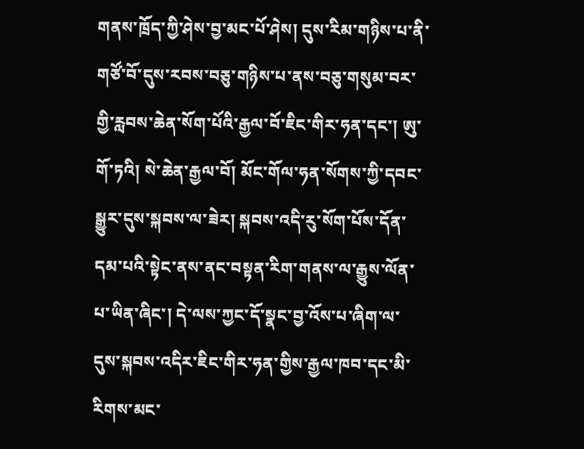གནས་ཁྲོད་ཀྱི་ཤེས་བྱ་མང་པོ་ཤེས། དུས་རིམ་གཉིས་པ་ནི་གཙོ་བོ་དུས་རབས་བཅུ་གཉིས་པ་ནས་བཅུ་གསུམ་བར་གྱི་རླབས་ཆེན་སོག་པོའི་རྒྱལ་བོ་ཇིང་གིར་ཧན་དང་། ཨུ་གོ་ཏའི། སེ་ཆེན་རྒྱལ་བོ། མོང་གོལ་ཧན་སོགས་ཀྱི་དབང་སྒྱུར་དུས་སྐབས་ལ་ཟེར། སྐབས་འདི་རུ་སོག་པོས་དོན་དམ་པའི་སྟེང་ནས་ནང་བསྟན་རིག་གནས་ལ་རྒྱུས་ལོན་པ་ཡིན་ཞིང་། དེ་ལས་ཀྱང་དོ་སྣང་བྱ་འོས་པ་ཞིག་ལ་དུས་སྐབས་འདིར་ཇིང་གིར་ཧན་གྱིས་རྒྱལ་ཁབ་དང་མི་རིགས་མང་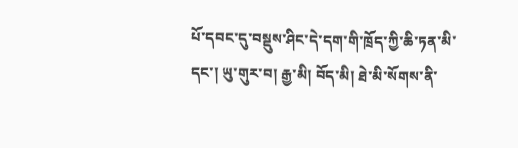པོ་དབང་དུ་བསྡུས་ཤིང་དེ་དག་གི་ཁྲོད་ཀྱི་ཆི་ཏན་མི་དང་། ཡུ་གུར་བ། རྒྱ་མི། བོད་མི། ཐེ་མི་སོགས་ནི་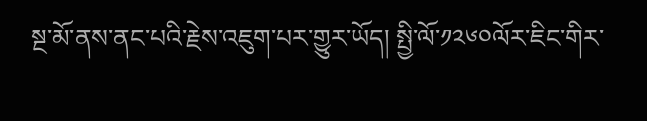སྔ་མོ་ནས་ནང་པའི་རྗེས་འཇུག་པར་གྱུར་ཡོད། སྤྱི་ལོ་༡༢༦༠ལོར་ཇིང་གིར་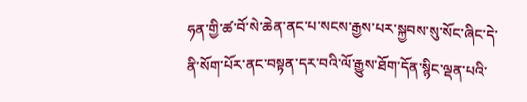ཧན་གྱི་ཚ་བོ་སེ་ཆེན་ནང་པ་སངས་རྒྱས་པར་སྐྱབས་སུ་སོང་ཞིང་དེ་ནི་སོག་པོར་ནང་བསྟན་དར་བའི་ལོ་རྒྱུས་ཐོག་དོན་སྙིང་ལྡན་པའི་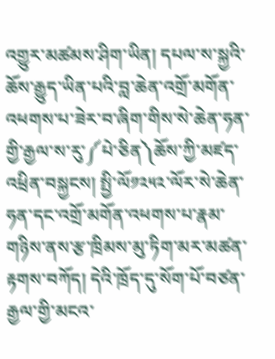འགྱུར་མཚམས་ཤིག་ཡིན། དཔལ་ས་སྐྱའི་ཆོས་རྒྱུད་ཡིན་པའི་བླ་ཆེན་འགྲོ་མགོན་འཕགས་པ་ཟེར་བ་ཞིག་གིས་སེ་ཆེན་ཧན་གྱི་རྒྱལ་ས་རུ་༼པེ་ཅིན༽ཆོས་ཀྱི་མཛད་འཕྲིན་བསྐྱངས། སྤྱི་ལོ༡༢༥༢་ལོར་སེ་ཆེན་ཧན་དང་འགྲོ་མགོན་འཕགས་པ་རྣམ་གཉིས་ནས་རྩ་ཁྲིམས་མུ་ཏིག་མར་མཚན་རྟགས་བཀོད། དེའི་ཁྲོད་དུ་སོག་པོ་བཙན་རྒྱལ་གྱི་མངའ་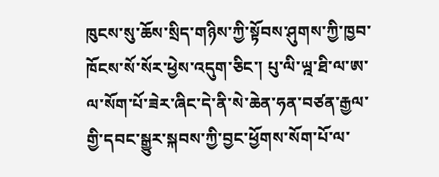ཁུངས་སུ་ཆོས་སྲིད་གཉིས་ཀྱི་སྟོབས་ཤུགས་ཀྱི་ཁྱབ་ཁོངས་སོ་སོར་ཕྱེས་འདུག་ཅིང་། པུ་ལི་ཡྰ་ཐི་ལ་ཨ་ལ་སོག་པོ་ཟེར་ཞིང་དེ་ནི་སེ་ཆེན་ཧན་བཙན་རྒྱལ་གྱི་དབང་སྒྱུར་སྐབས་ཀྱི་བྱང་ཕྱོགས་སོག་པོ་ལ་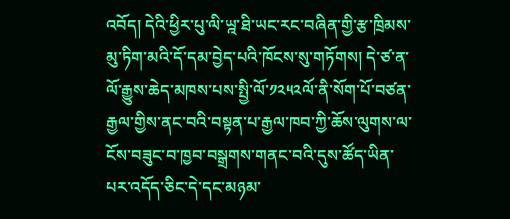འབོད། དེའི་ཕྱིར་པུ་ལི་ཡྰ་ཐི་ཡང་རང་བཞིན་གྱི་རྩ་ཁྲིམས་མུ་ཏིག་མའི་དོ་དམ་བྱེད་པའི་ཁོངས་སུ་གཏོགས། དེ་ཙ་ན་ལོ་རྒྱུས་ཆེད་མཁས་པས་སྤྱི་ལོ་༡༢༥༢ལོ་ནི་སོག་པོ་བཙན་རྒྱལ་གྱིས་ནང་བའི་བསྟན་པ་རྒྱལ་ཁབ་ཀྱི་ཆོས་ལུགས་ལ་ངོས་བཟུང་བ་ཁྱབ་བསྒྲགས་གནང་བའི་དུས་ཚོད་ཡིན་པར་འདོད་ཅིང་དེ་དང་མཉམ་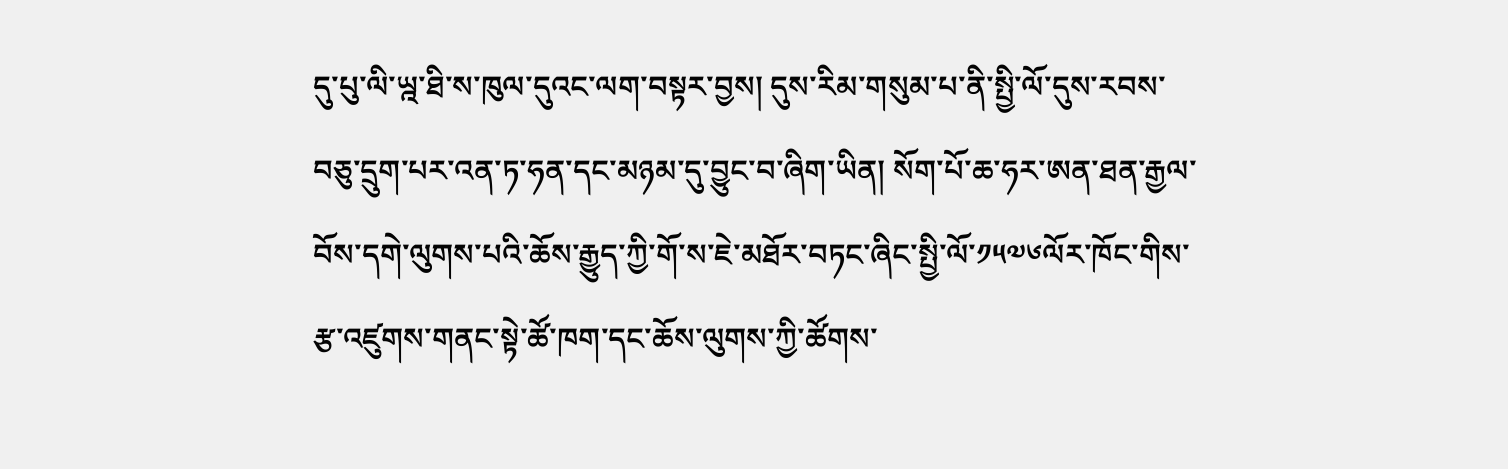དུ་པུ་ལི་ཡྰ་ཐི་ས་ཁུལ་དུའང་ལག་བསྟར་བྱས། དུས་རིམ་གསུམ་པ་ནི་སྤྱི་ལོ་དུས་རབས་བཅུ་དྲུག་པར་འན་ཏ་ཧན་དང་མཉམ་དུ་བྱུང་བ་ཞིག་ཡིན། སོག་པོ་ཆ་ཧར་ཨན་ཐན་རྒྱལ་བོས་དགེ་ལུགས་པའི་ཆོས་རྒྱུད་ཀྱི་གོ་ས་ཇེ་མཐོར་བཏང་ཞིང་སྤྱི་ལོ་༡༥༧༦ལོར་ཁོང་གིས་རྩ་འཛུགས་གནང་སྟེ་ཚོ་ཁག་དང་ཆོས་ལུགས་ཀྱི་ཚོགས་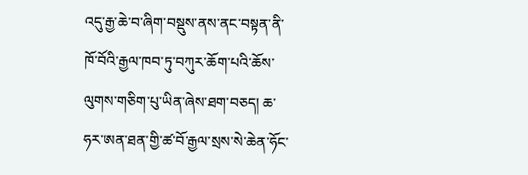འདུ་རྒྱ་ཆེ་བ་ཞིག་བསྡུས་ནས་ནང་བསྟན་ནི་ཁོ་བོའི་རྒྱལ་ཁབ་ཏུ་བཀུར་ཆོག་པའི་ཆོས་ལུགས་གཅིག་པུ་ཡིན་ཞེས་ཐག་བཅད། ཆ་ཧར་ཨན་ཐན་གྱི་ཚ་བོ་རྒྱལ་སྲས་སེ་ཆེན་ཧོང་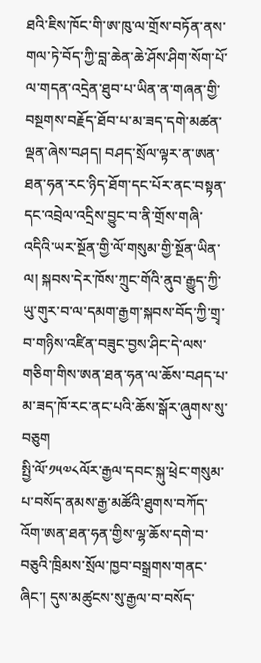ཐའི་ཇིས་ཁོང་གི་ཨ་ཁུ་ལ་གྲོས་བཏོན་ནས་གལ་ཏེ་བོད་ཀྱི་བླ་ཆེན་ཆེ་ཤོས་ཤིག་སོག་པོ་ལ་གདན་འདྲེན་ཐུབ་པ་ཡིན་ན་གཞན་གྱི་བསྔགས་བརྗོད་ཐོབ་པ་མ་ཟད་དགེ་མཚན་ལྡན་ཞེས་བཤད། བཤད་སྲོལ་ལྟར་ན་ཨན་ཐན་ཧན་རང་ཉིད་ཐོག་དང་པོར་ནང་བསྟན་དང་འབྲེལ་འདྲིས་བྱུང་བ་ནི་གྲོས་གཞི་འདིའི་ཡར་སྔོན་གྱི་ལོ་གསུམ་གྱི་སྔོན་ཡིན་ལ། སྐབས་དེར་ཁོས་ཀྲུང་གོའི་ནུབ་རྒྱུད་ཀྱི་ཡུ་གུར་བ་ལ་དམག་རྒྱག་སྐབས་བོད་ཀྱི་གྲྭ་བ་གཉིས་འཛིན་བཟུང་བྱས་ཤིང་དེ་ལས་གཅིག་གིས་ཨན་ཐན་ཧན་ལ་ཆོས་བཤད་པ་མ་ཟད་ཁོ་རང་ནང་པའི་ཆོས་སྒོར་ཞུགས་སུ་བཅུག
སྤྱི་ལོ་༡༥༧༨ལོར་རྒྱལ་དབང་སྐུ་ཕྲེང་གསུམ་པ་བསོད་ནམས་རྒྱ་མཚོའི་ཐུགས་བཀོད་འོག་ཨན་ཐན་ཧན་གྱིས་ལྷ་ཆོས་དགེ་བ་བཅུའི་ཁྲིམས་སྲོལ་ཁྱབ་བསྒྲགས་གནང་ཞིང་། དུས་མཚུངས་སུ་རྒྱལ་བ་བསོད་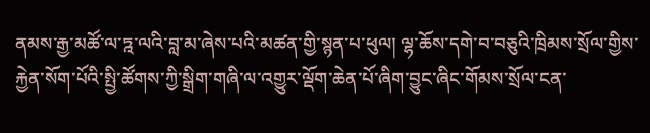ནམས་རྒྱ་མཚོ་ལ་ཏྰ་ལའི་བླ་མ་ཞེས་པའི་མཚན་གྱི་སྙན་པ་ཕུལ། ལྷ་ཆོས་དགེ་བ་བཅུའི་ཁྲིམས་སྲོལ་གྱིས་རྐྱེན་སོག་པོའི་སྤྱི་ཚོགས་ཀྱི་སྒྲིག་གཞི་ལ་འགྱུར་ལྡོག་ཆེན་པོ་ཞིག་བྱུང་ཞིང་གོམས་སྲོལ་ངན་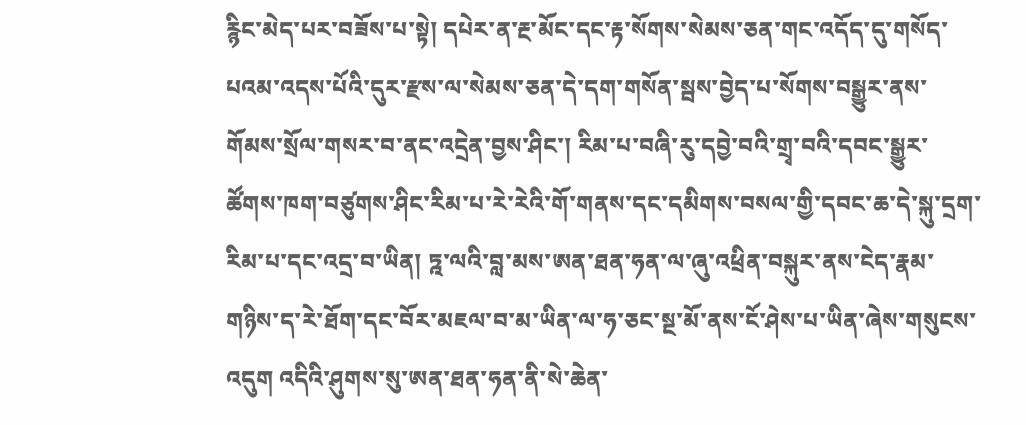རྙིང་མེད་པར་བཟོས་པ་སྟེ། དཔེར་ན་རྔ་མོང་དང་རྟ་སོགས་སེམས་ཅན་གང་འདོད་དུ་གསོད་པའམ་འདས་པོའི་དུར་རྫས་ལ་སེམས་ཅན་དེ་དག་གསོན་སྦས་བྱེད་པ་སོགས་བསྒྱུར་ནས་གོམས་སྲོལ་གསར་བ་ནང་འདྲེན་བྱས་ཤིང་། རིམ་པ་བཞི་རུ་དབྱེ་བའི་གྲྭ་བའི་དབང་སྒྱུར་ཚོགས་ཁག་བཙུགས་ཤིང་རིམ་པ་རེ་རེའི་གོ་གནས་དང་དམིགས་བསལ་གྱི་དབང་ཆ་དེ་སྐུ་དྲག་རིམ་པ་དང་འདྲ་བ་ཡིན། ཏྰ་ལའི་བླ་མས་ཨན་ཐན་ཧན་ལ་ཞུ་འཕྲིན་བསྐུར་ནས་ངེད་རྣམ་གཉིས་ད་རེ་ཐོག་དང་བོར་མཇལ་བ་མ་ཡིན་ལ་ཧ་ཅང་སྔ་མོ་ནས་ངོ་ཤེས་པ་ཡིན་ཞེས་གསུངས་འདུག འདིའི་ཤུགས་སུ་ཨན་ཐན་ཧན་ནི་སེ་ཆེན་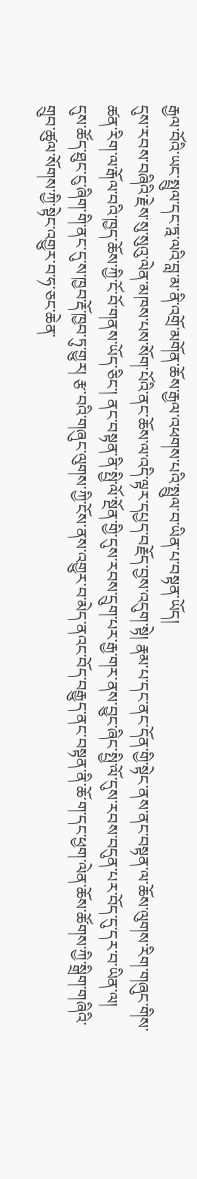རྒྱལ་བོའི་ཡང་སྤྲུལ་དང་ཏྰ་ལའི་བླ་མ་ནི་འགྲོ་མགོན་ཆོས་རྒྱལ་འཕགས་པའི་སྤྲུལ་བ་ཡིན་པ་བསྟན་ཡོད།
དུས་རབས་བཞིའི་རྗེས་སུ་སུའུ་ལེན་མཁས་པས་སོག་པོའི་ནང་ཆོས་ལ་འདི་ལྟར་དཔྱད་བརྗོད་བྱས་འདུག་སྟེ། རྣམ་པ་དང་ནང་དོན་གྱི་སྟེང་ནས་ནང་བསྟན་ལ་ཆོས་ལུགས་རིག་གཞུང་གིས་ཚན་རིག་ལ་རྒོལ་བའི་ཁྱད་ཆོས་ཀྱི་ངོ་བོ་གནས་ཡོད་ཅིང་། ནང་བསྟན་ནི་སྤྱི་ལོ་སྔོན་གྱི་དུས་རབས་དྲུག་པར་རྒྱ་གར་ནས་བྱུང་ཞིང་སྤྱི་ལོ་དུས་རབས་བདུན་པར་བོད་དུ་དར་བ་ཡིན་ལ། དུས་ཚོད་ཐུང་ངུ་ཞིག་གི་ནང་དུ་ས་ཁྱབ་རྡོ་ཁྱབ་ཏུ་གྱུར། རྩ་བའི་གཞུང་ལུགས་ཀྱི་ངོས་ནས་འགྱུར་བ་མེད་ནའང་བོད་བརྒྱུད་ནང་བསྟན་ནི་ཆོ་ག་དང་ཕྱག་ལེན་ཆོས་ཚོགས་ཀྱི་སྒྲིག་གཞིའི་གྲུབ་ཚུལ་སོགས་ཀྱི་སྟེང་འགྱུར་བ་ཧ་ཅང་ཆེན་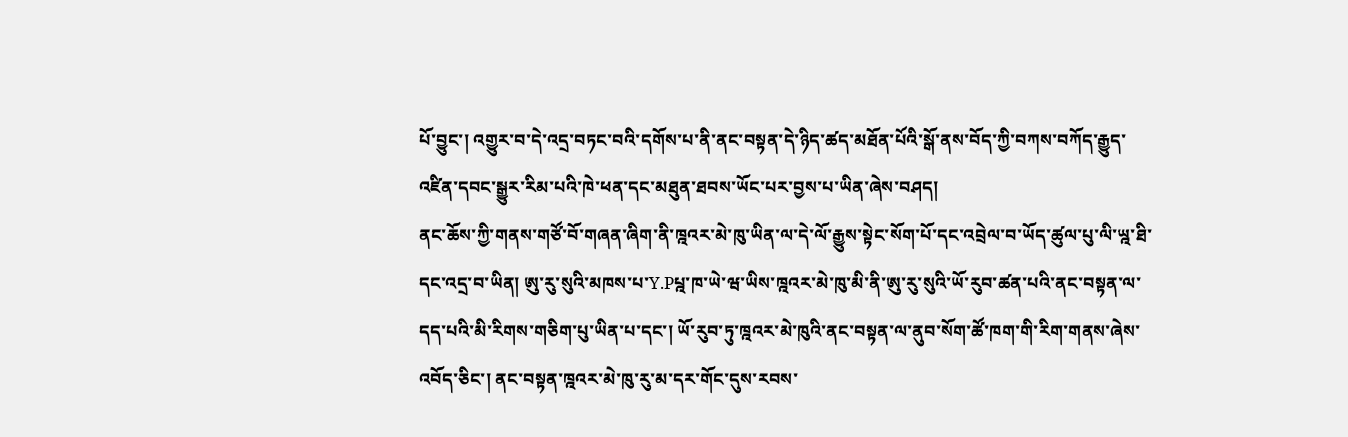པོ་བྱུང་། འགྱུར་བ་དེ་འདྲ་བཏང་བའི་དགོས་པ་ནི་ནང་བསྟན་དེ་ཉིད་ཚད་མཐོན་པོའི་སྒོ་ནས་བོད་ཀྱི་བཀས་བཀོད་རྒྱུད་འཛིན་དབང་སྒྱུར་རིམ་པའི་ཁེ་ཕན་དང་མཐུན་ཐབས་ཡོང་པར་བྱས་པ་ཡིན་ཞེས་བཤད།
ནང་ཆོས་ཀྱི་གནས་གཙོ་བོ་གཞན་ཞིག་ནི་ཁྰའར་མེ་ཁུ་ཡིན་ལ་དེ་ལོ་རྒྱུས་སྟེང་སོག་པོ་དང་འབྲེལ་བ་ཡོད་ཚུལ་པུ་ལི་ཡྰ་ཐི་དང་འདྲ་བ་ཡིན། ཨུ་རུ་སུའི་མཁས་པ་Y.Pཔྰ་ཁ་ཡེ་ཝ་ཡིས་ཁྰའར་མེ་ཁུ་མི་ནི་ཨུ་རུ་སུའི་ཡོ་རུབ་ཚན་པའི་ནང་བསྟན་ལ་དད་པའི་མི་རིགས་གཅིག་པུ་ཡིན་པ་དང་། ཡོ་རུབ་ཏུ་ཁྰའར་མེ་ཁུའི་ནང་བསྟན་ལ་ནུབ་སོག་ཚོ་ཁག་གི་རིག་གནས་ཞེས་འབོད་ཅིང་། ནང་བསྟན་ཁྰའར་མེ་ཁུ་རུ་མ་དར་གོང་དུས་རབས་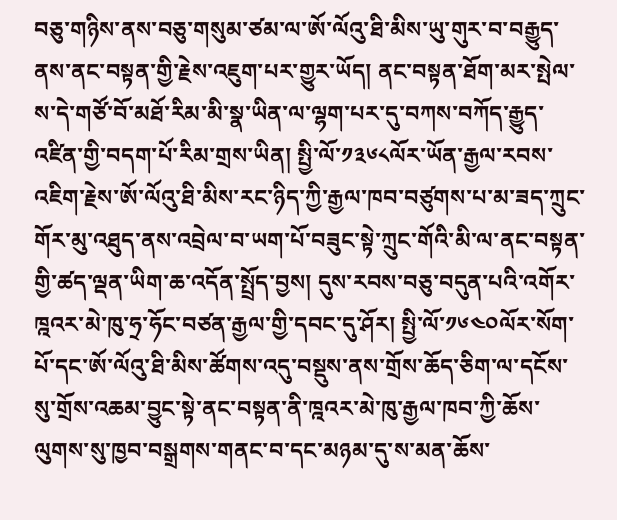བཅུ་གཉིས་ནས་བཅུ་གསུམ་ཙམ་ལ་ཨོ་ལོའུ་ཐི་མིས་ཡུ་གུར་བ་བརྒྱུད་ནས་ནང་བསྟན་གྱི་རྗེས་འཇུག་པར་གྱུར་ཡོད། ནང་བསྟན་ཐོག་མར་སྤེལ་ས་དེ་གཙོ་བོ་མཐོ་རིམ་མི་སྣ་ཡིན་ལ་ལྷག་པར་དུ་བཀས་བཀོད་རྒྱུད་འཛིན་གྱི་བདག་པོ་རིམ་གྲས་ཡིན། སྤྱི་ལོ་༡༣༦༨ལོར་ཡོན་རྒྱལ་རབས་འཇིག་རྗེས་ཨོ་ལོའུ་ཐི་མིས་རང་ཉིད་ཀྱི་རྒྱལ་ཁབ་བཙུགས་པ་མ་ཟད་ཀྲུང་གོར་མུ་འཐུད་ནས་འབྲེལ་བ་ཡག་པོ་བཟུང་སྟེ་ཀྲུང་གོའི་མི་ལ་ནང་བསྟན་གྱི་ཚད་ལྡན་ཡིག་ཆ་འདོན་སྤྲོད་བྱས། དུས་རབས་བཅུ་བདུན་པའི་འགོར་ཁྰའར་མེ་ཁུ་ཧྲ་ཧོང་བཙན་རྒྱལ་གྱི་དབང་དུ་ཤོར། སྤྱི་ལོ་༡༦༤༠ལོར་སོག་པོ་དང་ཨོ་ལོའུ་ཐི་མིས་ཚོགས་འདུ་བསྡུས་ནས་གྲོས་ཆོད་ཅིག་ལ་དངོས་སུ་གྲོས་འཆམ་བྱུང་སྟེ་ནང་བསྟན་ནི་ཁྰའར་མེ་ཁུ་རྒྱལ་ཁབ་ཀྱི་ཆོས་ལུགས་སུ་ཁྱབ་བསྒྲགས་གནང་བ་དང་མཉམ་དུ་ས་མན་ཆོས་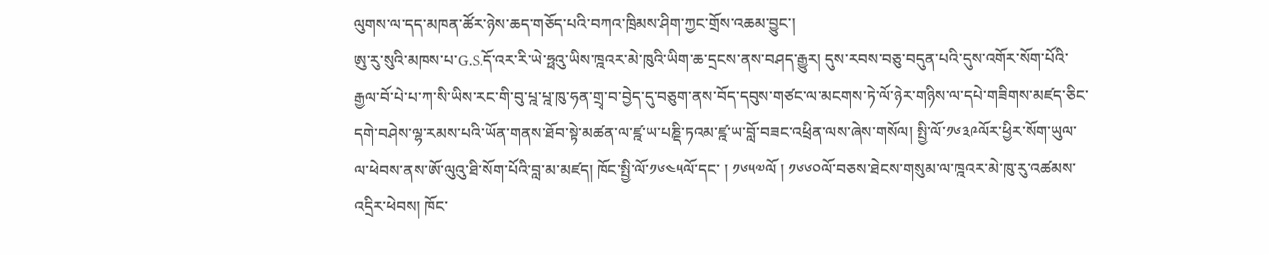ལུགས་ལ་དད་མཁན་ཚོར་ཉེས་ཆད་གཅོད་པའི་བཀའ་ཁྲིམས་ཤིག་ཀྱང་གྲོས་འཆམ་བྱུང་།
ཨུ་རུ་སུའི་མཁས་པ་G.S.དོ་འར་རི་ཡེ་ཧྥའུ་ཡིས་ཁྰའར་མེ་ཁུའི་ཡིག་ཆ་དྲངས་ནས་བཤད་རྒྱུར། དུས་རབས་བཅུ་བདུན་པའི་དུས་འགོར་སོག་པོའི་རྒྱལ་བོ་པེ་པ་ཀ་སི་ཡིས་རང་གི་བུ་པྰ་པྰ་ཁུ་ཧན་གྲྭ་བ་བྱེད་དུ་བཅུག་ནས་བོད་དབུས་གཙང་ལ་མངགས་ཏེ་ལོ་ཉེར་གཉིས་ལ་དཔེ་གཟིགས་མཛད་ཅིང་དགེ་བཤེས་ལྷ་རམས་པའི་ཡོན་གནས་ཐོབ་སྟེ་མཚན་ལ་ཛྰ་ཡ་པཎྡི་ཏའམ་ཛྰ་ཡ་བློ་བཟང་འཕྲིན་ལས་ཞེས་གསོལ། སྤྱི་ལོ་༡༦༣༩ལོར་ཕྱིར་སོག་ཡུལ་ལ་ཕེབས་ནས་ཨོ་ལུའུ་ཐི་སོག་པོའི་བླ་མ་མཛད། ཁོང་སྤྱི་ལོ་༡༦༤༥ལོ་དང་ ། ༡༦༥༧ལོ ། ༡༦༦༠ལོ་བཅས་ཐེངས་གསུམ་ལ་ཁྰའར་མེ་ཁུ་རུ་འཚམས་འདྲིར་ཕེབས། ཁོང་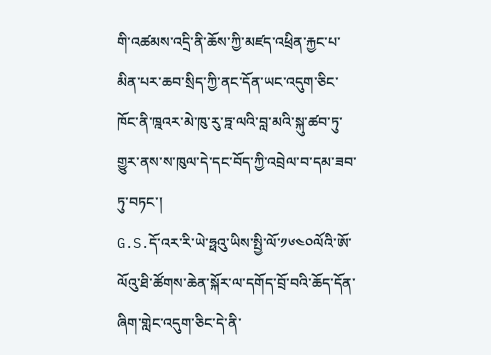གི་འཚམས་འདྲི་ནི་ཆོས་ཀྱི་མཛད་འཕྲིན་རྐྱང་པ་མིན་པར་ཆབ་སྲིད་ཀྱི་ནང་དོན་ཡང་འདུག་ཅིང་ཁོང་ནི་ཁྰའར་མེ་ཁུ་རུ་ཏྰ་ལའི་བླ་མའི་སྐུ་ཚབ་ཏུ་གྱུར་ནས་ས་ཁུལ་དེ་དང་བོད་ཀྱི་འབྲེལ་བ་དམ་ཟབ་ཏུ་བཏང་།
G.S.དོ་འར་རི་ཡེ་ཧྥའུ་ཡིས་སྤྱི་ལོ་༡༦༤༠ལོའི་ཨོ་ལོའུ་ཐི་ཚོགས་ཆེན་སྐོར་ལ་དགོད་བྲོ་བའི་ཆོད་དོན་ཞིག་གླེང་འདུག་ཅིང་དེ་ནི་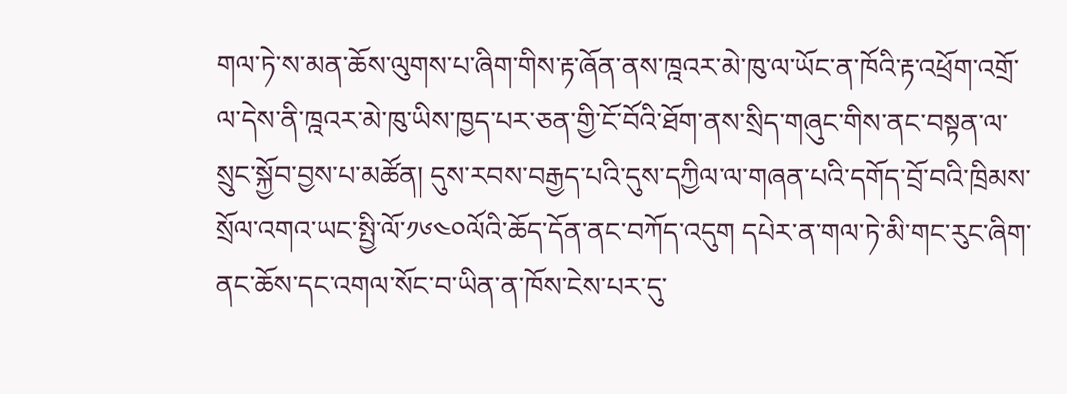གལ་ཏེ་ས་མན་ཆོས་ལུགས་པ་ཞིག་གིས་རྟ་ཞོན་ནས་ཁྰའར་མེ་ཁུ་ལ་ཡོང་ན་ཁོའི་རྟ་འཕྲོག་འགྲོ་ལ་དེས་ནི་ཁྰའར་མེ་ཁུ་ཡིས་ཁྱད་པར་ཅན་གྱི་ངོ་བོའི་ཐོག་ནས་སྲིད་གཞུང་གིས་ནང་བསྟན་ལ་སྲུང་སྐྱོབ་བྱས་པ་མཚོན། དུས་རབས་བརྒྱད་པའི་དུས་དཀྱིལ་ལ་གཞན་པའི་དགོད་བྲོ་བའི་ཁྲིམས་སྲོལ་འགའ་ཡང་སྤྱི་ལོ་༡༦༤༠ལོའི་ཆོད་དོན་ནང་བཀོད་འདུག དཔེར་ན་གལ་ཏེ་མི་གང་རུང་ཞིག་ནང་ཆོས་དང་འགལ་སོང་བ་ཡིན་ན་ཁོས་ངེས་པར་དུ་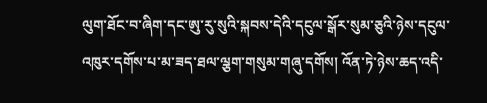ལུག་ཐོང་བ་ཞིག་དང་ཨུ་རུ་སུའི་སྐབས་དེའི་དངུལ་སྒོར་སུམ་ཅུའི་ཉེས་དངུལ་འཁུར་དགོས་པ་མ་ཟད་ཐལ་ལྕག་གསུམ་གཞུ་དགོས། འོན་ཏེ་ཉེས་ཆད་འདི་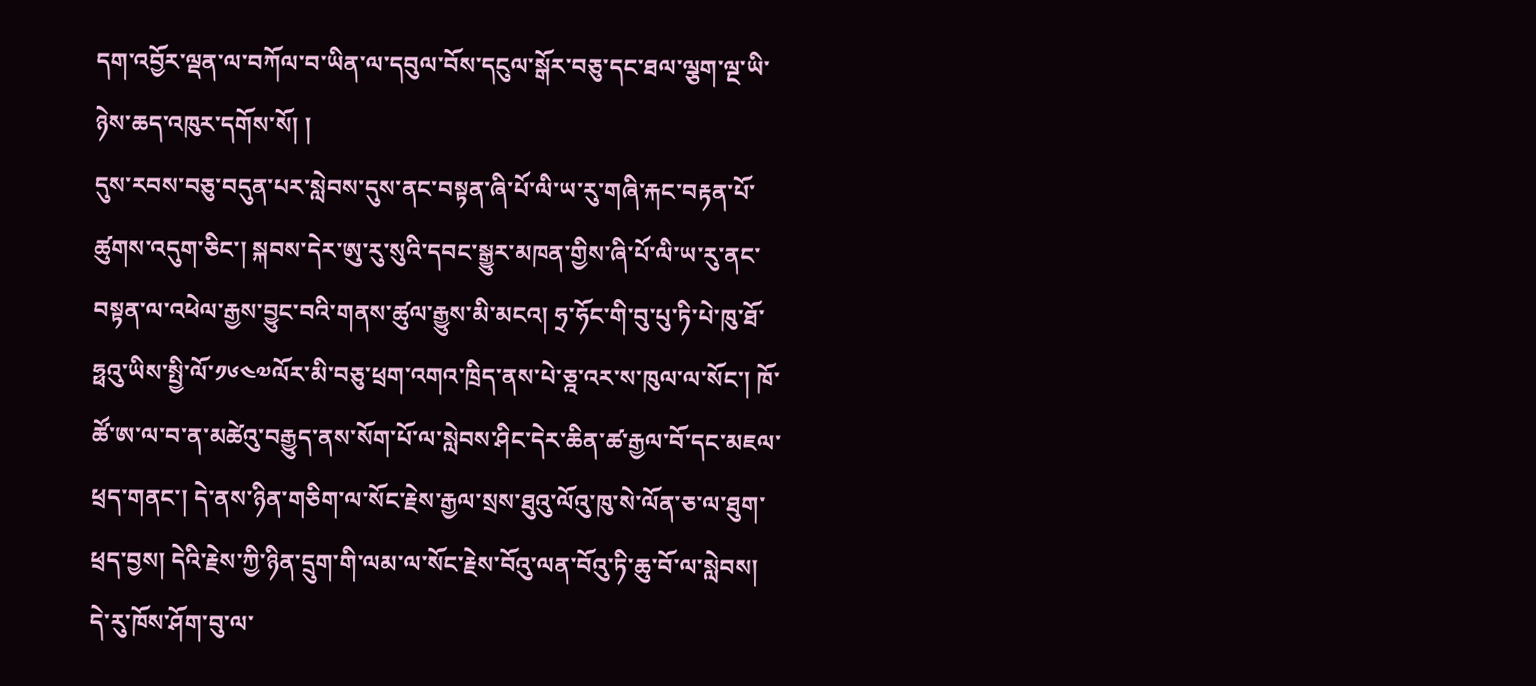དག་འབྱོར་ལྡན་ལ་བཀོལ་བ་ཡིན་ལ་དབུལ་བོས་དངུལ་སྒོར་བཅུ་དང་ཐལ་ལྕག་ལྔ་ཡི་ཉེས་ཆད་འཁུར་དགོས་སོ། །
དུས་རབས་བཅུ་བདུན་པར་སླེབས་དུས་ནང་བསྟན་ཞི་པོ་ལི་ཡ་རུ་གཞི་རྐང་བརྟན་པོ་ཚུགས་འདུག་ཅིང་། སྐབས་དེར་ཨུ་རུ་སུའི་དབང་སྒྱུར་མཁན་གྱིས་ཞི་པོ་ལི་ཡ་རུ་ནང་བསྟན་ལ་འཕེལ་རྒྱས་བྱུང་བའི་གནས་ཚུལ་རྒྱུས་མི་མངའ། ཧྲ་ཧོང་གི་བུ་པུ་ཏི་པེ་ཁུ་ཐོ་ཧྥའུ་ཡིས་སྤྱི་ལོ་༡༦༤༧ལོར་མི་བཅུ་ཕྲག་འགའ་ཁྲིད་ནས་པེ་ཅྰ་འར་ས་ཁུལ་ལ་སོང་། ཁོ་ཚོ་ཨ་ལ་བ་ན་མཚེའུ་བརྒྱུད་ནས་སོག་པོ་ལ་སླེབས་ཤིང་དེར་ཆིན་ཚ་རྒྱལ་བོ་དང་མཇལ་ཕྲད་གནང་། དེ་ནས་ཉིན་གཅིག་ལ་སོང་རྗེས་རྒྱལ་སྲས་ཐུའུ་ལོའུ་ཁུ་སེ་ལོན་ཅ་ལ་ཐུག་ཕྲད་བྱས། དེའི་རྗེས་ཀྱི་ཉིན་དྲུག་གི་ལམ་ལ་སོང་རྗེས་བོའུ་ལན་བོའུ་ཏི་ཆུ་བོ་ལ་སླེབས། དེ་རུ་ཁོས་ཤོག་བུ་ལ་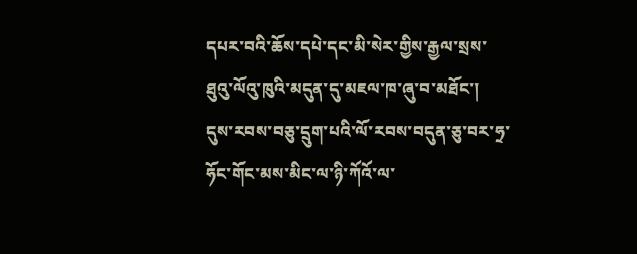དཔར་བའི་ཆོས་དཔེ་དང་མི་སེར་གྱིས་རྒྱལ་སྲས་ཐུའུ་ལོའུ་ཁུའི་མདུན་དུ་མཇལ་ཁ་ཞུ་བ་མཐོང་།
དུས་རབས་བཅུ་དྲུག་པའི་ལོ་རབས་བདུན་ཅུ་བར་ཧྲ་ཧོང་གོང་མས་མིང་ལ་ཉི་ཀོའོ་ལ་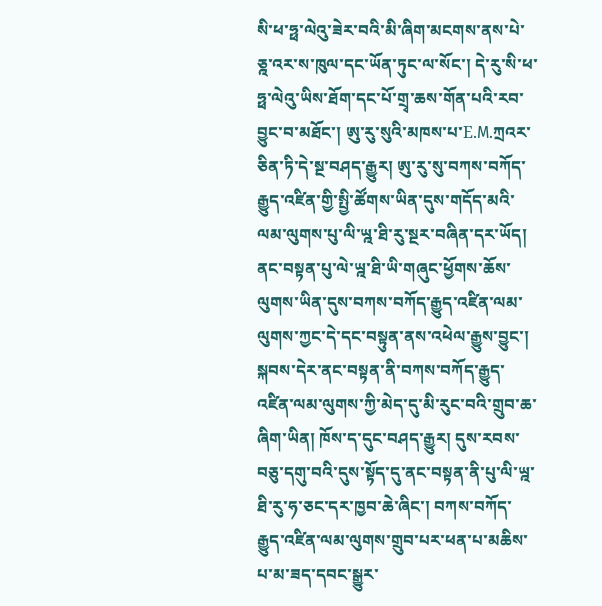སི་ཕ་ཧྥ་ལེའུ་ཟེར་བའི་མི་ཞིག་མངགས་ནས་པེ་ཅྰ་འར་ས་ཁུལ་དང་ཡོན་ཏུང་ལ་སོང་། དེ་རུ་སི་ཕ་ཧྥ་ལེའུ་ཡིས་ཐོག་དང་པོ་གྲྭ་ཆས་གོན་པའི་རབ་བྱུང་བ་མཐོང་། ཨུ་རུ་སུའི་མཁས་པ་E.M.ཀྲའར་ཅིན་ཏི་དེ་སྔ་བཤད་རྒྱུར། ཨུ་རུ་སུ་བཀས་བཀོད་རྒྱུད་འཛིན་གྱི་སྤྱི་ཚོགས་ཡིན་དུས་གདོད་མའི་ལམ་ལུགས་པུ་ལི་ཡྰ་ཐི་རུ་སྔར་བཞིན་དར་ཡོད། ནང་བསྟན་པུ་ལེ་ཡྰ་ཐི་ཡི་གཞུང་ཕྱོགས་ཆོས་ལུགས་ཡིན་དུས་བཀས་བཀོད་རྒྱུད་འཛིན་ལམ་ལུགས་ཀྱང་དེ་དང་བསྟུན་ནས་འཕེལ་རྒྱུས་བྱུང་། སྐབས་དེར་ནང་བསྟན་ནི་བཀས་བཀོད་རྒྱུད་འཛིན་ལམ་ལུགས་ཀྱི་མེད་དུ་མི་རུང་བའི་གྲུབ་ཆ་ཞིག་ཡིན། ཁོས་ད་དུང་བཤད་རྒྱུར། དུས་རབས་བཅུ་དགུ་བའི་དུས་སྟོད་དུ་ནང་བསྟན་ནི་པུ་ལི་ཡྰ་ཐི་རུ་ཧ་ཅང་དར་ཁྱབ་ཆེ་ཞིང་། བཀས་བཀོད་རྒྱུད་འཛིན་ལམ་ལུགས་གྲུབ་པར་ཕན་པ་མཆིས་པ་མ་ཟད་དབང་སྒྱུར་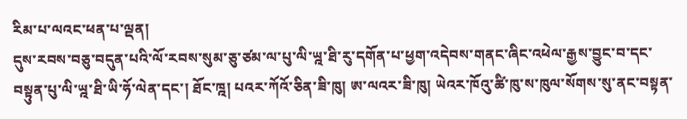རིམ་པ་ལའང་ཕན་པ་ལྡན།
དུས་རབས་བཅུ་བདུན་པའི་ལོ་རབས་སུམ་ཅུ་ཙམ་ལ་པུ་ལི་ཡྰ་ཐི་རུ་དགོན་པ་ཕྱག་འདེབས་གནང་ཞིང་འཕེལ་རྒྱས་བྱུང་བ་དང་བསྟུན་པུ་ལི་ཡྰ་ཐི་ཡི་ཧོ་ལེན་དང་། ཐོང་ཁྰ། པའར་ཀོའོ་ཅིན་ཟི་ཁུ། ཨ་ལའར་ཟི་ཁུ། ཡེའར་ཁོའུ་ཚི་ཁུ་ས་ཁུལ་སོགས་སུ་ནང་བསྟན་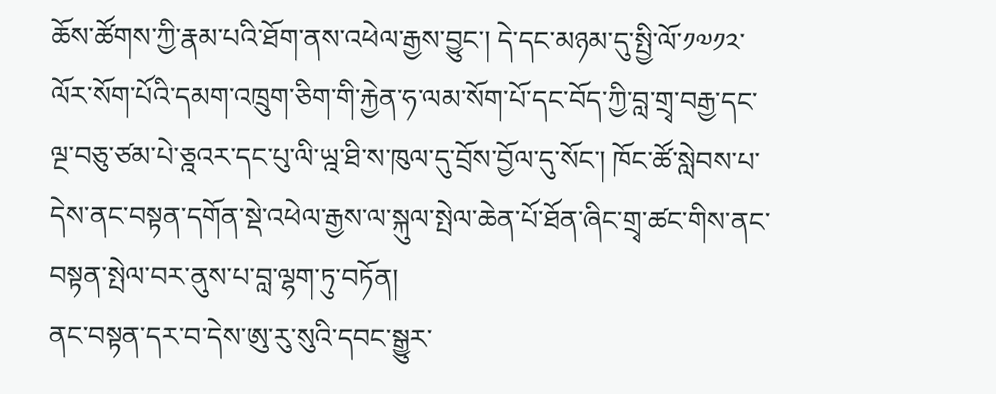ཆོས་ཚོགས་ཀྱི་རྣམ་པའི་ཐོག་ནས་འཕེལ་རྒྱས་བྱུང་། དེ་དང་མཉམ་དུ་སྤྱི་ལོ་༡༧༡༢་ལོར་སོག་པོའི་དམག་འཁྲུག་ཅིག་གི་རྐྱེན་ཧ་ལམ་སོག་པོ་དང་བོད་ཀྱི་བླ་གྲྭ་བརྒྱ་དང་ལྔ་བཅུ་ཙམ་པེ་ཅྰའར་དང་པུ་ལི་ཡྰ་ཐི་ས་ཁུལ་དུ་བྲོས་བྱོལ་དུ་སོང་། ཁོང་ཚོ་སླེབས་པ་དེས་ནང་བསྟན་དགོན་སྡེ་འཕེལ་རྒྱས་ལ་སྐུལ་སྤེལ་ཆེན་པོ་ཐོན་ཞིང་གྲྭ་ཚང་གིས་ནང་བསྟན་སྤེལ་བར་ནུས་པ་བླ་ལྷག་ཏུ་བཏོན།
ནང་བསྟན་དར་བ་དེས་ཨུ་རུ་སུའི་དབང་སྒྱུར་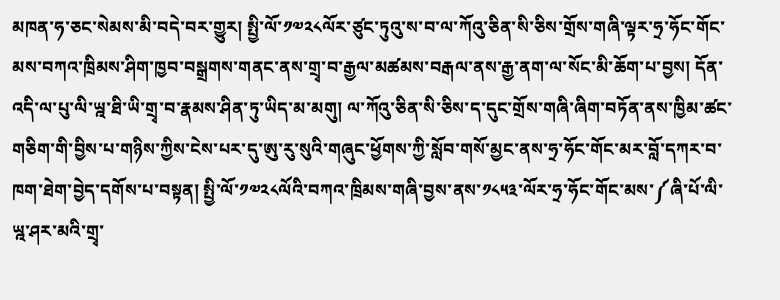མཁན་ཧ་ཅང་སེམས་མི་བདེ་བར་གྱུར། སྤྱི་ལོ་༡༧༢༨ལོར་ཙུང་ཏུའུ་ས་བ་ལ་ཀོའུ་ཅིན་སི་ཅིས་གྲོས་གཞི་ལྟར་ཧྲ་ཧོང་གོང་མས་བཀའ་ཁྲིམས་ཤིག་ཁྱབ་བསྒྲགས་གནང་ནས་གྲྭ་བ་རྒྱལ་མཚམས་བརྒལ་ནས་རྒྱ་ནག་ལ་སོང་མི་ཆོག་པ་བྱས། དོན་འདི་ལ་པུ་ལི་ཡྰ་ཐི་ཡི་གྲྭ་བ་རྣམས་ཤིན་ཏུ་ཡིད་མ་མགུ། ལ་ཀོའུ་ཅིན་སི་ཅིས་ད་དུང་གྲོས་གཞི་ཞིག་བཏོན་ནས་ཁྱིམ་ཚང་གཅིག་གི་བྱིས་པ་གཉིས་ཀྱིས་ངེས་པར་དུ་ཨུ་རུ་སུའི་གཞུང་ཕྱོགས་ཀྱི་སློབ་གསོ་མྱང་ནས་ཧྲ་ཧོང་གོང་མར་བློ་དཀར་བ་ཁག་ཐེག་བྱེད་དགོས་པ་བསྟན། སྤྱི་ལོ་༡༧༢༨ལོའི་བཀའ་ཁྲིམས་གཞི་བྱས་ནས་༡༨༥༣་ལོར་ཧྲ་ཧོང་གོང་མས་༼ཞི་པོ་ལི་ཡྰ་ཤར་མའི་གྲྭ་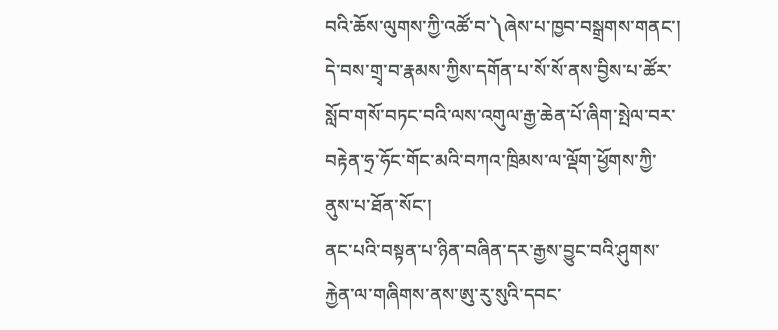བའི་ཆོས་ལུགས་ཀྱི་འཚོ་བ་༽ཞེས་པ་ཁྱབ་བསྒྲགས་གནང་། དེ་བས་གྲྭ་བ་རྣམས་ཀྱིས་དགོན་པ་སོ་སོ་ནས་བྱིས་པ་ཚོར་སློབ་གསོ་བཏང་བའི་ལས་འགུལ་རྒྱ་ཆེན་པོ་ཞིག་སྤེལ་བར་བརྟེན་ཧྲ་ཧོང་གོང་མའི་བཀའ་ཁྲིམས་ལ་ལྡོག་ཕྱོགས་ཀྱི་ནུས་པ་ཐོན་སོང་།
ནང་པའི་བསྟན་པ་ཉིན་བཞིན་དར་རྒྱས་བྱུང་བའི་ཤུགས་རྐྱེན་ལ་གཞིགས་ནས་ཨུ་རུ་སུའི་དབང་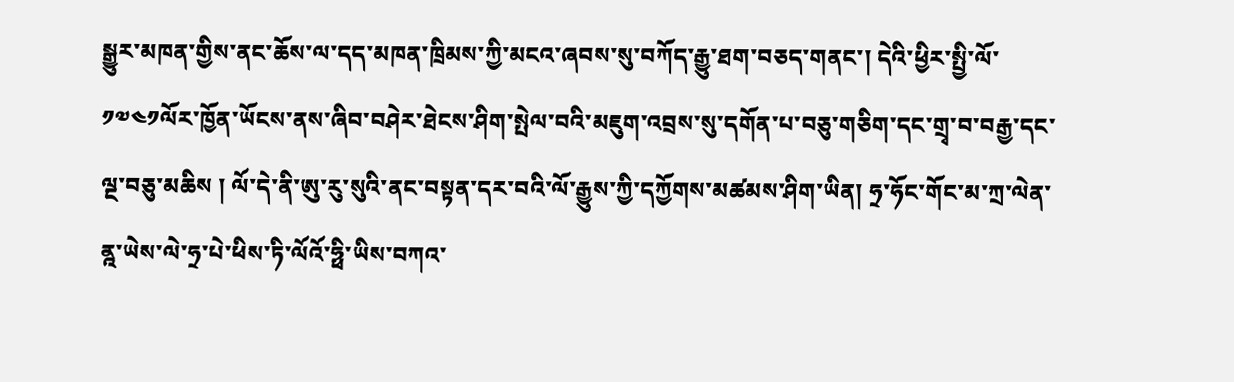སྒྱུར་མཁན་གྱིས་ནང་ཆོས་ལ་དད་མཁན་ཁྲིམས་ཀྱི་མངའ་ཞབས་སུ་བཀོད་རྒྱུ་ཐག་བཅད་གནང་། དེའི་ཕྱིར་སྤྱི་ལོ་༡༧༤༡ལོར་ཁྱོན་ཡོངས་ནས་ཞིབ་བཤེར་ཐེངས་ཤིག་སྤེལ་བའི་མཇུག་འབྲས་སུ་དགོན་པ་བཅུ་གཅིག་དང་གྲྭ་བ་བརྒྱ་དང་ལྔ་བཅུ་མཆིས ། ལོ་དེ་ནི་ཨུ་རུ་སུའི་ནང་བསྟན་དར་བའི་ལོ་རྒྱུས་ཀྱི་དཀྱོགས་མཚམས་ཤིག་ཡིན། ཧྲ་ཧོང་གོང་མ་ཀྲ་ལེན་ནྰ་ཡེས་ལེ་ཧྲ་པེ་ཕིས་ཏི་ལོའོ་ཧྥི་ཡིས་བཀའ་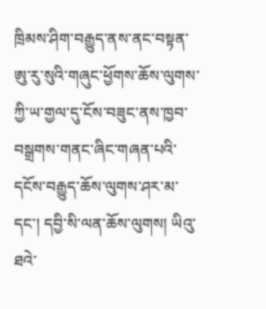ཁྲིམས་ཤིག་བརྒྱུད་ནས་ནང་བསྟན་ཨུ་རུ་སུའི་གཞུང་ཕྱོགས་ཆོས་ལུགས་ཀྱི་ཡ་གྱལ་དུ་ངོས་བཟུང་ནས་ཁྱབ་བསྒྲགས་གནང་ཞིང་གཞན་པའི་དངོས་བརྒྱུད་ཆོས་ལུགས་ཤར་མ་དང་། དབྱི་སི་ལན་ཆོས་ལུགས། ཡིའུ་ཐའེ་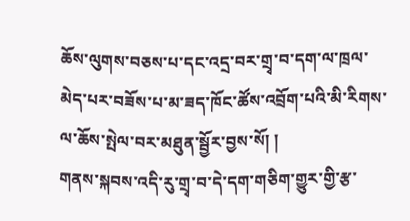ཆོས་ལུགས་བཅས་པ་དང་འདྲ་བར་གྲྭ་བ་དག་ལ་ཁྲལ་མེད་པར་བཟོས་པ་མ་ཟད་ཁོང་ཚོས་འབྲོག་པའི་མི་རིགས་ལ་ཆོས་སྤེལ་བར་མཐུན་སྦྱོར་བྱས་སོ། །
གནས་སྐབས་འདི་རུ་གྲྭ་བ་དེ་དག་གཅིག་གྱུར་གྱི་རྩ་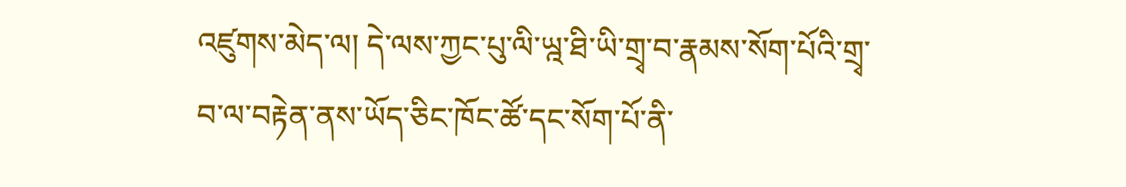འཛུགས་མེད་ལ། དེ་ལས་ཀྱང་པུ་ལི་ཡྰ་ཐི་ཡི་གྲྭ་བ་རྣམས་སོག་པོའི་གྲྭ་བ་ལ་བརྟེན་ནས་ཡོད་ཅིང་ཁོང་ཚོ་དང་སོག་པོ་ནི་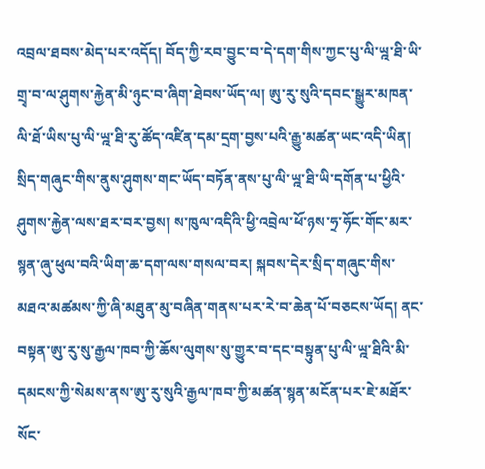འབྲལ་ཐབས་མེད་པར་འདོད། བོད་ཀྱི་རབ་བྱུང་བ་དེ་དག་གིས་ཀྱང་པུ་ལི་ཡྰ་ཐི་ཡི་གྲྭ་བ་ལ་ཤུགས་རྐྱེན་མི་ཉུང་བ་ཞིག་ཐེབས་ཡོད་ལ། ཨུ་རུ་སུའི་དབང་སྒྱུར་མཁན་ལི་ཐོ་ཡིས་པུ་ལི་ཡྰ་ཐི་རུ་ཚོད་འཛིན་དམ་དྲག་བྱས་པའི་རྒྱུ་མཚན་ཡང་འདི་ཡིན། སྲིད་གཞུང་གིས་ནུས་ཤུགས་གང་ཡོད་བཏོན་ནས་པུ་ལི་ཡྰ་ཐི་ཡི་དགོན་པ་ཕྱིའི་ཤུགས་རྐྱེན་ལས་ཐར་བར་བྱས། ས་ཁུལ་འདིའི་ཕྱི་འབྲེལ་ཕོ་ཉས་ཧྲ་ཧོང་གོང་མར་སྙན་ཞུ་ཕུལ་བའི་ཡིག་ཆ་དག་ལས་གསལ་བར། སྐབས་དེར་སྲིད་གཞུང་གིས་མཐའ་མཚམས་ཀྱི་ཞི་མཐུན་མུ་བཞིན་གནས་པར་རེ་བ་ཆེན་པོ་བཅངས་ཡོད། ནང་བསྟན་ཨུ་རུ་སུ་རྒྱལ་ཁབ་ཀྱི་ཆོས་ལུགས་སུ་གྱུར་བ་དང་བསྟུན་པུ་ལི་ཡྰ་ཐིའི་མི་དམངས་ཀྱི་སེམས་ནས་ཨུ་རུ་སུའི་རྒྱལ་ཁབ་ཀྱི་མཚན་སྙན་མངོན་པར་ཇེ་མཐོར་སོང་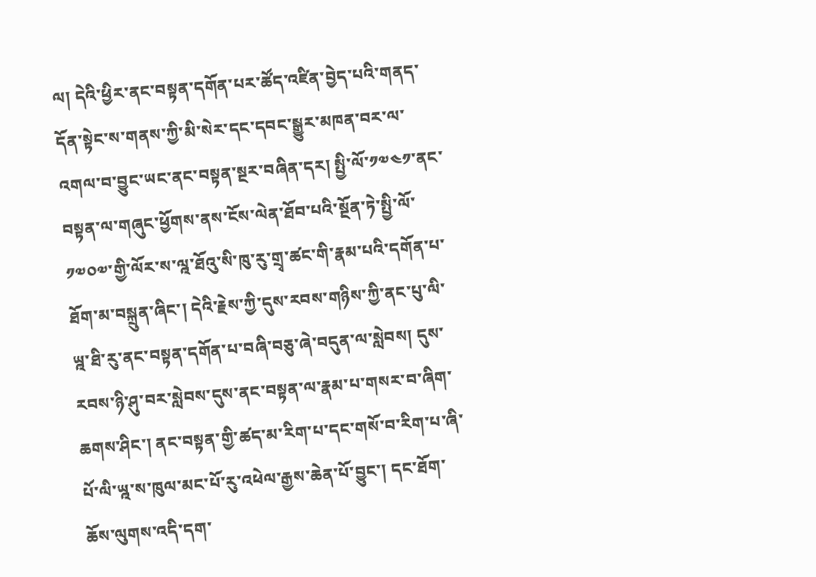ལ། དེའི་ཕྱིར་ནང་བསྟན་དགོན་པར་ཚོད་འཛིན་བྱེད་པའི་གནད་དོན་སྟེང་ས་གནས་ཀྱི་མི་སེར་དང་དབང་སྒྱུར་མཁན་བར་ལ་འགལ་བ་བྱུང་ཡང་ནང་བསྟན་སྔར་བཞིན་དར། སྤྱི་ལོ་༡༧༤༡་ནང་བསྟན་ལ་གཞུང་ཕྱོགས་ནས་ངོས་ལེན་ཐོབ་པའི་སྔོན་ཏེ་སྤྱི་ལོ་༡༧༠༧་གྱི་ལོར་ས་ལྰ་ཐོའུ་སི་ཁུ་རུ་གྲྭ་ཚང་གི་རྣམ་པའི་དགོན་པ་ཐོག་མ་བསྐྲུན་ཞིང་། དེའི་རྗེས་ཀྱི་དུས་རབས་གཉིས་ཀྱི་ནང་པུ་ལི་ཡྰ་ཐི་རུ་ནང་བསྟན་དགོན་པ་བཞི་བཅུ་ཞེ་བདུན་ལ་སླེབས། དུས་རབས་ཉི་ཤུ་བར་སླེབས་དུས་ནང་བསྟན་ལ་རྣམ་པ་གསར་བ་ཞིག་ཆགས་ཤིང་། ནང་བསྟན་གྱི་ཚད་མ་རིག་པ་དང་གསོ་བ་རིག་པ་ཞི་པོ་ལི་ཡྰ་ས་ཁུལ་མང་པོ་རུ་འཕེལ་རྒྱས་ཆེན་པོ་བྱུང་། དང་ཐོག་ཆོས་ལུགས་འདི་དག་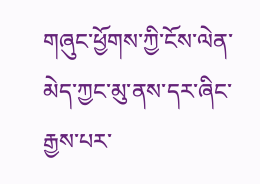གཞུང་ཕྱོགས་ཀྱི་ངོས་ལེན་མེད་ཀྱང་མུ་ནས་དར་ཞིང་རྒྱས་པར་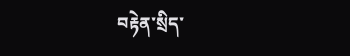བརྟེན་སྲིད་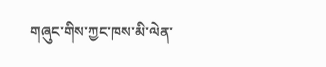གཞུང་གིས་ཀྱང་ཁས་མི་ལེན་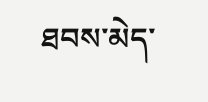ཐབས་མེད་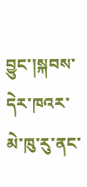བྱུང་།སྐབས་དེར་ཁའར་མེ་ཁུ་རུ་ནང་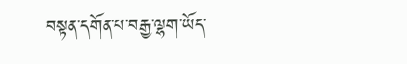བསྟན་དགོན་པ་བརྒྱ་ལྷག་ཡོད་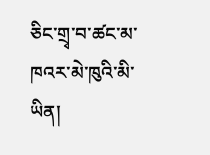ཅིང་གྲྭ་བ་ཚང་མ་ཁའར་མེ་ཁུའི་མི་ཡིན།